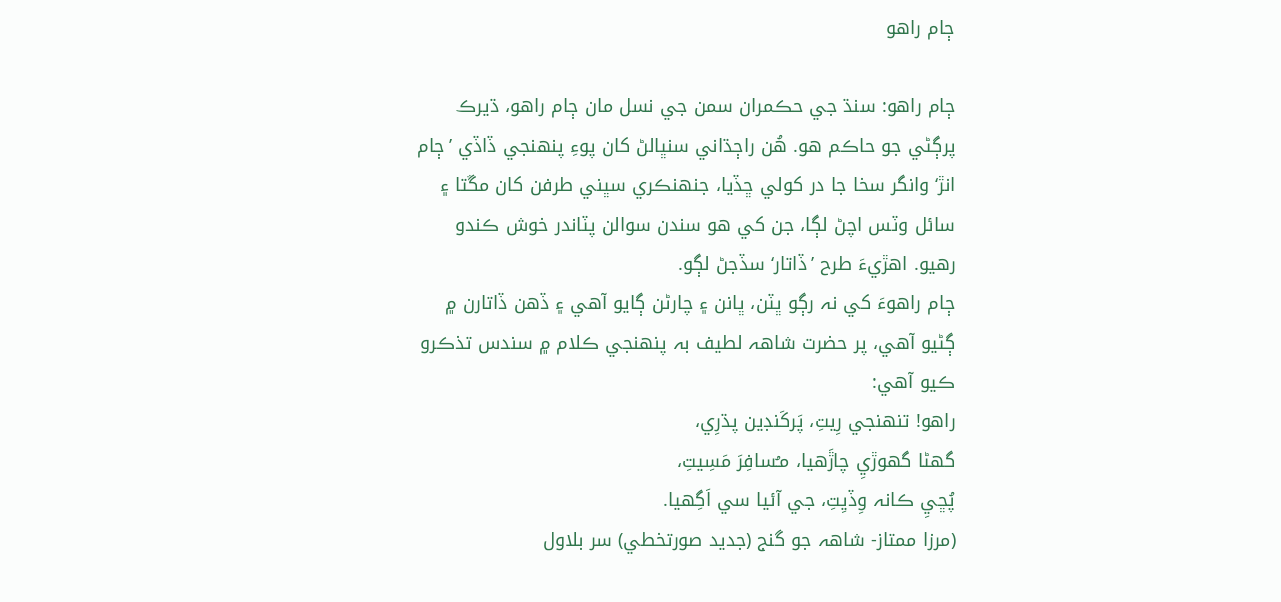ڄام راهو

ڄام راهو: سنڌ جي حڪمران سمن جي نسل مان ڄام راهو، ڌيرڪ پرڳڻي جو حاڪم هو. هُن راڄڌاني سنڀالڻ کان پوءِ پنھنجي ڏاڏي ’ڄام انڙ‘ وانگر سخا جا در کولي ڇڏيا، جنهنڪري سڀني طرفن کان مڱتا ۽ سائل وٽس اچڻ لڳا، جن کي هو سندن سوالن پٽاندر خوش ڪندو رهيو. اهڙيءَ طرح ’ڏاتار‘ سڏجڻ لڳو.
ڄام راهوءَ کي نہ رڳو ڀٽن، ڀانن ۽ چارڻن ڳايو آهي ۽ ڏهن ڏاتارن ۾ ڳڻيو آهي، پر حضرت شاھہ لطيف بہ پنھنجي ڪلام ۾ سندس تذڪرو ڪيو آهي:
راهو! تنھنجي رِيتِ، پَرکَنڊين پڌرِي،
گهڻا گهوڙيِ چاڙَهيا، مـُسافِرَ مَسِيتِ،
پُڇيِ ڪانہ وِڏيِتِ، جي آئيا سي اَگِهيا.
(مرزا ممتاز- شاھہ جو گنج (جديد صورتخطي) سر بلاول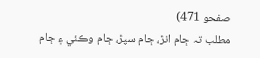صفحو 471)
مطلب تہ ڄام انڙ، ڄام سپڙ، ڄام وڪئي ۽ ڄام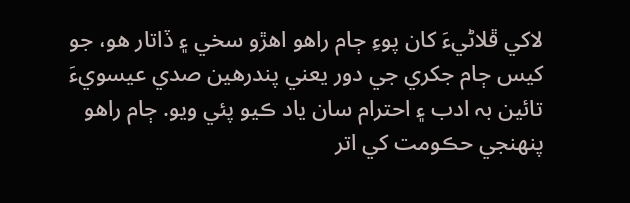لاکي ڦلاڻيءَ کان پوءِ ڄام راهو اهڙو سخي ۽ ڏاتار هو، جو کيس ڄام جکري جي دور يعني پندرهين صدي عيسويءَ تائين بہ ادب ۽ احترام سان ياد ڪيو پئي ويو. ڄام راهو پنھنجي حڪومت کي اتر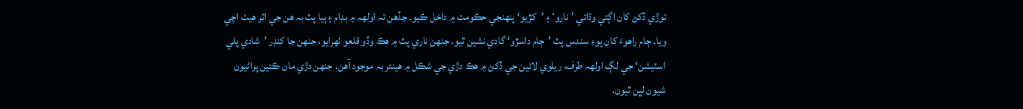توڙي ڏکڻ کان اڳتي وڌائي ’نارو‘ ۽ ’کڙيو‘ پنھنجي حڪومت ۾ داخل ڪيو. جڏهن تہ اولھہ ۾ بڊام ۽ ٻيا پٽ بہ هن جي اثر هيٺ اچي ويا. ڄام راهوءَ کان پوءِ سندس پٽ ’ڄام داسڙو‘ گادي نشين ٿيو، جنهن ناري پٽ ۾ هڪ وڏو قلعو ٺهرايو، جنهن جا کنڊر ’شادي پلي اسٽيشن‘ جي لڳ اولھہ طرف، ريلوي لائين جي ڏکڻ ۾ هڪ دڙي جي شڪل ۾ هينئر بہ موجود آهن. جنهن دڙي مان ڪئين پراڻيون شيون لڀن ٿيون.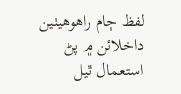لفظ ڄام راهوھيٺين داخلائن ۾ پڻ استعمال ٿيل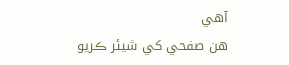آھي
هن صفحي کي شيئر ڪريو